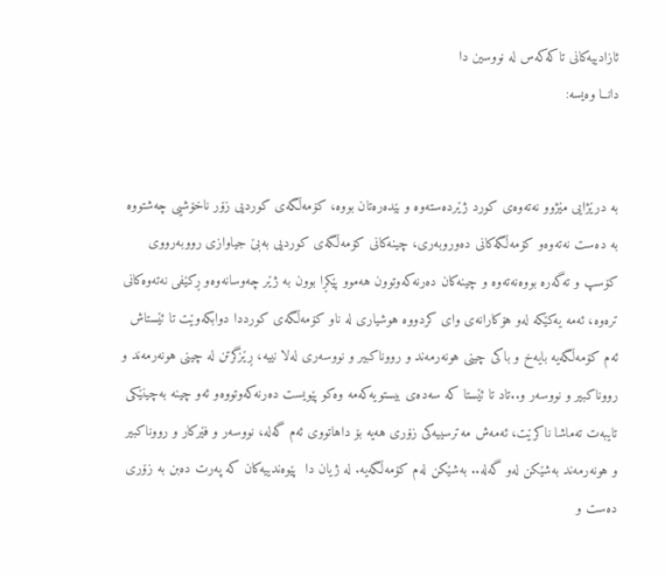ئازادييه‌كانی تاكه‌كه‌س له‌ نووسين دا
دانــا وه‌یسه:


به‌ درێژايی مێژوو نه‌ته‌وه‌ی كورد ژێرده‌سته‌وه‌ و بێده‌ره‌تان بووه‌، كۆمه‌ڵگه‌ی كورديی زۆر ناخۆشيی چه‌شتووه‌ به‌ ده‌ست نه‌ته‌وه‌و كۆمه‌ڵگه‌كانی ده‌وروبه‌ری، چينه‌كانی كۆمه‌ڵگه‌ی كورديی به‌بێ جياوازی رووبه‌رووی كۆسپ و ته‌گه‌ره‌ بووه‌نه‌ته‌وه‌ و چينه‌كان ده‌رنه‌كه‌وتوون هه‌موو پێكڕا بوون به‌ ژێر چه‌وسانه‌وه‌و ڕكێفی نه‌ته‌وه‌كانی تره‌وه‌، ئه‌مه‌ يه‌كێكه‌ له‌و هۆكارانه‌ی وای كردووه‌ هوشياری له‌ ناو كۆمه‌ڵگه‌ی كورددا دوابكه‌وێت تا ئێستاش ئه‌م كۆمه‌ڵگه‌يه‌ بايه‌خ و باكی چينی هونه‌رمه‌ند و رووناكبير و نووسه‌ری له‌لا نييه‌، ڕێزگرتن له‌ چينی هونه‌رمه‌ند و رووناكبير و نووسه‌ر و..تاد تا ئێستا كه‌ سه‌ده‌ی بيستويه‌كه‌مه‌ وه‌كو پێويست ده‌رنه‌كه‌وتووه‌و ئه‌و چينه‌ به‌چينێكی تايبه‌ت ته‌ماشا ناكرێت، ئه‌مه‌ش مه‌ترسييه‌كی زۆری هه‌يه‌ بۆ داهاتووی ئه‌م گه‌له‌، نووسه‌ر و فێركار و رووناكبير و هونه‌رمه‌ند به‌شێكن له‌و گه‌له‌.. به‌شێكن له‌م كۆمه‌ڵگه‌يه. له‌ ژيان دا  پێوه‌ندييه‌كان كه‌ په‌رت ده‌بن به‌ زۆری ده‌ست و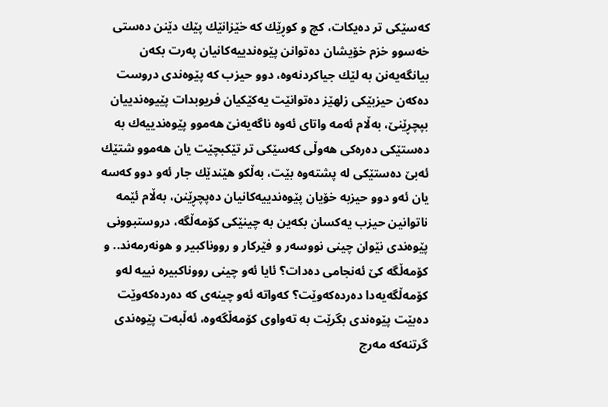كه‌سێكی تر ده‌يكات، كچ و كوڕێك كه‌ خێزانێك پێك دێنن ده‌ستی خه‌سوو خزم خۆيشان ده‌توانن پێوه‌ندييه‌كانيان په‌رت بكه‌ن بيانگه‌يه‌نن به‌ لێك جياكردنه‌وه‌، دوو حيزب كه‌ پێوه‌ندی دروست ده‌كه‌ن حيزبێكی زلهێز ده‌توانێت يه‌كێكيان فريوبدات پێيوه‌ندييان بپچڕێنێ، به‌ڵام ئه‌مه‌ واتای ئه‌وه‌ ناگه‌يه‌نێ هه‌موو پێوه‌ندييه‌ك به‌ ده‌ستێكی ده‌ره‌كی هه‌وڵی كه‌سێكی تر تێكبچێت يان هه‌موو شتێك ئه‌بێ ده‌ستێكی له‌ پشته‌وه‌ بێت، به‌ڵكو هێندێك جار ئه‌و دوو كه‌سه‌ يان ئه‌و دوو حيزبه‌ خۆيان پێوه‌ندييه‌كانيان ده‌پچڕێنن، به‌ڵام ئێمه‌ ناتوانين حيزب يه‌كسان بكه‌ين به‌ چينێكی كۆمه‌ڵگه‌، دروستبوونی پێوه‌ندی نێوان چينی نووسه‌ر و فێركار و رووناكبير و هونه‌رمه‌ند.. و كۆمه‌ڵگه‌ كێ ئه‌نجامی ده‌دات؟ ئايا ئه‌و چينی رووناكبيره‌ نييه‌ له‌و كۆمه‌ڵگه‌يه‌دا ده‌رده‌كه‌وێت؟ كه‌واته‌ ئه‌و چينه‌ی كه‌ ده‌رده‌كه‌وێت ده‌بێت پێوه‌ندی بگرێت به‌ ته‌واوی كۆمه‌ڵگه‌وه‌، ئه‌ڵبه‌ت پێوه‌ندی گرتنه‌كه‌ مه‌رج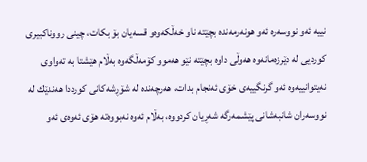نييه‌ ئه‌و نووسه‌ره‌ ئه‌و هونه‌رمه‌نده‌ بچێته‌ ناو خه‌ڵكه‌وه‌و قسه‌يان بۆ بكات، چينی رووناكبيری كورديی له‌ دێرزه‌مانه‌وه‌ هه‌وڵی داوه‌ بچێته‌ نێو هه‌موو كۆمه‌ڵگه‌وه‌ به‌ڵام هێشتا به‌ ته‌واوی نه‌يتوانييه‌وه‌ ئه‌و گرنگييه‌ی خۆی ئه‌نجام بدات، هه‌رچه‌نده‌ له‌ شۆڕشه‌كانی كورددا هه‌ندێك له‌ نووسه‌ران شانبه‌شانی پێشمه‌رگه‌ شه‌ڕيان كردووه‌، به‌ڵام ئه‌وه‌ نه‌بووه‌ته‌ هۆی ئه‌وه‌ی ئه‌و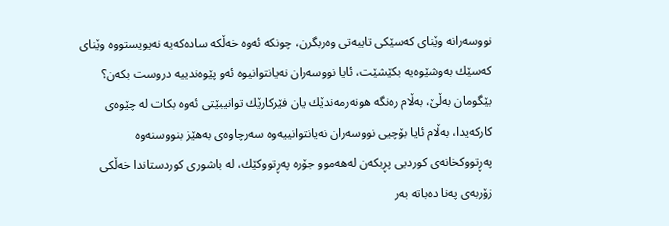نووسه‌رانه‌ وێنای كه‌سێكی تايبه‌تی وه‌ربگرن، چونكه‌ ئه‌وه‌ خه‌ڵكه‌ ساده‌كه‌يه‌ نه‌يويستووه‌ وێنای كه‌سێك به‌وشێوه‌يه‌ بكێشێت، ئايا نووسه‌ران نه‌يانتوانيوه‌ ئه‌و پێوه‌ندييه‌ دروست بكه‌ن؟ بێگومان به‌ڵێ، به‌ڵام ره‌نگه‌ هونه‌رمه‌ندێك يان فێركارێك توانيبێتی ئه‌وه‌ بكات له‌ چێوه‌ی كاركه‌يدا، به‌ڵام ئايا بۆچيی نووسه‌ران نه‌يانتوانييه‌وه‌ سه‌رچاوه‌ی به‌هێز بنووسنه‌وه‌ په‌ڕتووكخانه‌ی كورديی پڕبكه‌ن له‌هه‌موو جۆره‌ په‌ڕتووكێك، له‌ باشوری كوردستاندا خه‌ڵكی زۆربه‌ی په‌نا ده‌باته‌ به‌ر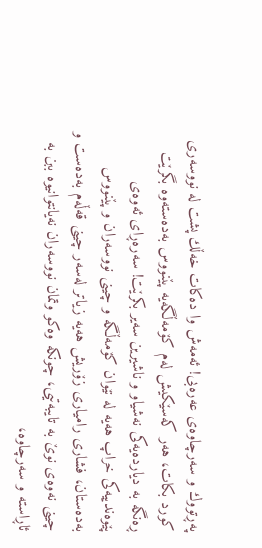په‌ڕتووك و سه‌رچاوه‌ی عه‌ره‌بی! ئه‌مه‌ش وا ده‌كات خه‌ڵك پشت له‌ نووسه‌ری كورد بكات، هه‌ر كه‌سێكيش له‌م كۆمه‌ڵگه‌يه‌ پێنووس به‌ده‌سته‌وه‌ بگرێت ڕه‌نگه‌ به‌ ديارده‌يه‌كی نه‌شياو و ناشيرين سه‌ير بكرێت! سه‌ره‌ڕای ئه‌وه‌ی پێوه‌ندييه‌كی خراپ هه‌يه‌ له‌ نێوان كۆمه‌ڵگه‌ و چينی نووسه‌ران و پێنووس به‌ده‌ستان، فشاری رامياری زۆريش هه‌يه‌ زياتر له‌سه‌ر چينی قه‌ڵه‌م به‌ده‌ست و چينی نه‌وه‌ی نوێ به‌ تايبه‌تيی، چونكه‌ وه‌كو وتمان نووسه‌ران نه‌يانتوانيوه‌ ببن به‌ ئاڕاسته‌ و سه‌رچاوه‌،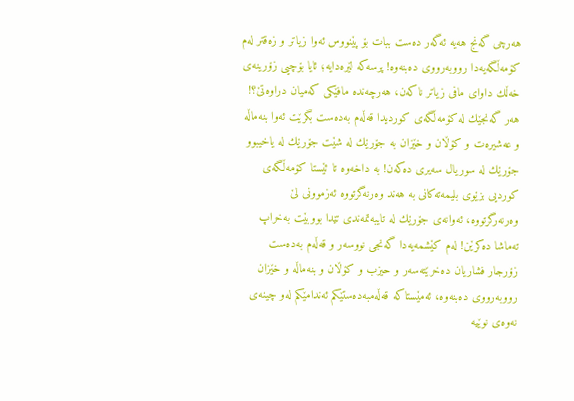هه‌رچی گه‌نج هه‌يه‌ ئه‌گه‌ر ده‌ست ببات بۆ پێنووس ئه‌وا زياتر و زه‌قتر له‌م كۆمه‌ڵگه‌يه‌دا رووبه‌رووی ده‌بنه‌وه‌! پرسه‌كه‌ لێره‌دايه‌؛ ئايا بۆچيی زۆرينه‌ی خه‌ڵك داوای مافی زياتر ناكه‌ن، هه‌رچه‌نده‌ مافێكی كه‌ميان دراوه‌تێ؟! هه‌ر گه‌نجێك له‌ كۆمه‌ڵگه‌ی كورديدا قه‌ڵه‌م به‌ده‌ست بگرێت ئه‌وا بنه‌ماڵه‌ و عه‌شيره‌ت و كۆڵان و خێزان به‌ جۆرێك له‌ شێت جۆرێك له‌ ياخيبوو جۆرێك له‌ سوريال سه‌يری ده‌كه‌ن! به‌ داخه‌وه‌ تا ئێستا كۆمه‌ڵگه‌ی كورديی بزێوی بليمه‌ته‌كانی به‌ هه‌ند وه‌رنه‌گرتووه‌ ئه‌زموونی لێ وه‌رنه‌رگرتووه‌، ئه‌وانه‌ی جۆرێك له‌ تايبه‌تمه‌ندی تێدا بووبێت به‌خراپ ته‌ماشا ده‌كرێن! له‌م كێشمه‌يه‌دا گه‌نجی نووسه‌ر و قه‌ڵه‌م به‌ده‌ست زۆرجار فشاريان ده‌خرێته‌سه‌ر و حيزب و كۆڵان و بنه‌ماڵه‌ و خێزان رووبه‌رووی ده‌بنه‌وه‌، ئه‌مێستاكه‌ قه‌ڵه‌مبه‌ده‌ستێكم ئه‌ندامێكم له‌و چينه‌ی نه‌وه‌ی نوێيه‌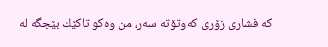كه‌ فشاری زۆری كه‌وتۆته‌ سه‌ر، من وه‌كو تاكێك بێجگه‌ له‌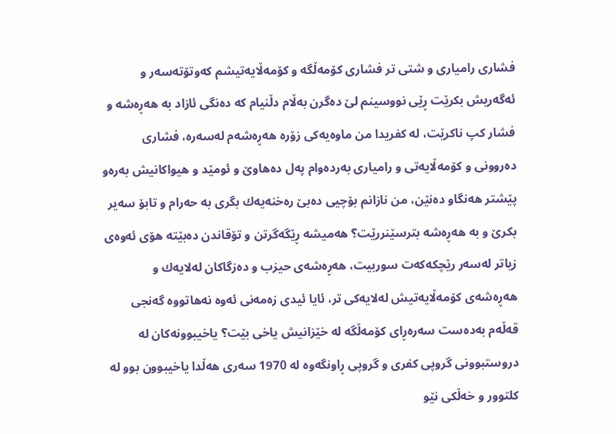فشاری رامياری و شتی تر فشاری كۆمه‌ڵگه‌ و كۆمه‌ڵايه‌تيشم كه‌وتۆته‌سه‌ر و ئه‌گه‌ريش بكرێت ڕێی نووسينم لێ ده‌گرن به‌ڵام دڵنيام كه‌ ده‌نگی ئازاد به‌ هه‌ڕه‌شه‌ و فشار كپ ناكرێت، له‌ كفريدا من ماوه‌يه‌كی زۆره‌ هه‌ڕه‌شه‌م له‌سه‌ره‌، فشاری ده‌روونی و كۆمه‌ڵايه‌تی و رامياری به‌رده‌وام په‌ل ده‌هاوێ و ئومێد و هيواكانيش به‌ره‌و پێشتر هه‌نگاو ده‌نێن، من نازانم بۆچيی ده‌بێ ره‌خنه‌يه‌ك بگری به‌ حه‌رام و تابۆ سه‌ير بكرێ و به‌ هه‌ڕه‌شه‌ بترسێنررێت؟ هه‌ميشه‌ ڕێگه‌گرتن و تۆقاندن ده‌بێته‌ هۆی ئه‌وه‌ی زياتر له‌سه‌ر رێچكه‌كه‌ت سوربيت، هه‌ڕه‌شه‌ی حيزب و ده‌زگاكان له‌لايه‌ك و هه‌ڕه‌شه‌ی كۆمه‌ڵايه‌تيش له‌لايه‌كی تر، ئايا ئيدی زه‌مه‌نی ئه‌وه‌ نه‌هاتووه‌ گه‌نجی قه‌ڵه‌م به‌ده‌ست سه‌ره‌ڕای كۆمه‌ڵگه‌ له‌ خێزانيش ياخی بێت؟ ياخيبوونه‌كان له‌ دروستبوونی گروپی كفری و گروپی ڕاونگه‌وه‌ له‌ 1970 سه‌ری هه‌ڵدا ياخيبوون بوو له‌ كلتوور و خه‌ڵكی نێو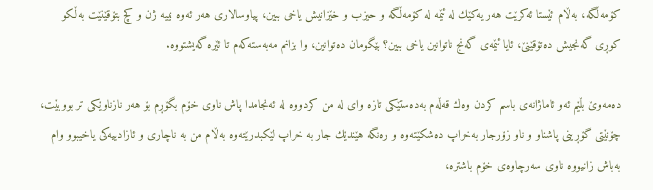كۆمه‌ڵگه‌، به‌ڵام ئێستا ئه‌كرێت هه‌ر يه‌كێك له‌ ئێمه‌ له‌ كۆمه‌ڵگه‌ و حيزب و خێزانيش ياخی ببين، پياوسالاری هه‌ر ئه‌وه‌ نييه‌ ژن و كچ بتۆقێنێت به‌ڵكو كوڕی گه‌نجيش ده‌تۆقێنێ، ئايا ئێمه‌ی گه‌نج ناتوانين ياخی ببين؟ بێگومان ده‌توانين، وا بزانم مه‌به‌سته‌كه‌م تا ئێره‌ گه‌يشتووه‌.

ده‌مه‌وێ بڵێم ئه‌و ئاماژانه‌ی باسم كردن وه‌ك قه‌ڵه‌م به‌ده‌ستێكی تازه‌ وای له‌ من كردووه‌ له‌ ئه‌نجامدا پاش ناوی خۆم بگۆڕم بۆ هه‌ر نازناوێكی تر بووبێت، چۆنێتی گۆڕينی پاشناو و ناو زۆرجار به‌خراپ ده‌شكێته‌وه‌ و ره‌نگه‌ هێندێك جار به‌ خراپ لێكبدرێته‌وه‌ به‌ڵام من به‌ ناچاری و ئازادييه‌كی ياخيبوو وام به‌باش زانيووه‌ ناوی سه‌رچاوه‌ی خۆم باشتره‌،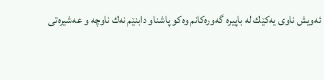ئه‌ويش ناوی يه‌كێك له‌ باپيره‌ گه‌وره‌كانم وه‌كو پاشناو دابنێم نه‌ك ناوچه‌ و عه‌شيره‌تی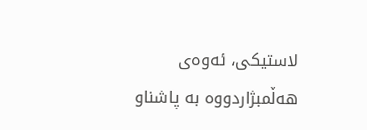لاستيكی، ئه‌وه‌ی هه‌ڵمبژاردووه‌ به‌ پاشناو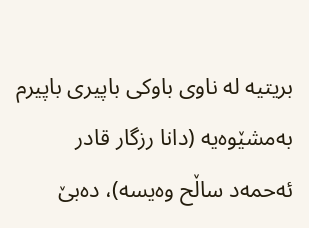بريتيه‌ له‌ ناوی باوكی باپيری باپيرم به‌مشێوه‌يه‌ (دانا رزگار قادر ئه‌حمه‌د ساڵح وه‌يسه)، ده‌بێ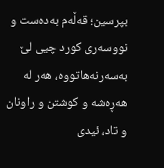بپرسين؛ قه‌ڵه‌م به‌ده‌ست و نووسه‌ری كورد چيی لێ به‌سه‌رنه‌هاتووه‌، هه‌ر له‌ هه‌ڕه‌شه‌ و كوشتن و راونان و تاد، ئيدی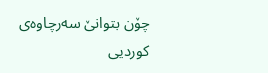چۆن بتوانێ سه‌رچاوه‌ی كورديی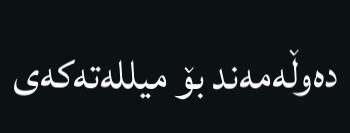ده‌وڵه‌مه‌ند بۆ ميلله‌ته‌كه‌ی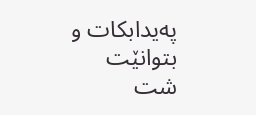په‌يدابكات و بتوانێت شت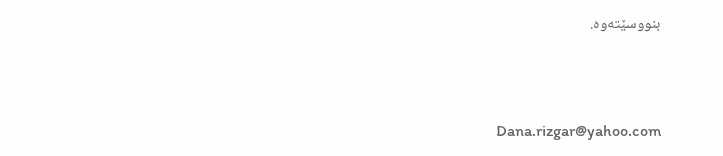بنووسێته‌وه‌.



Dana.rizgar@yahoo.com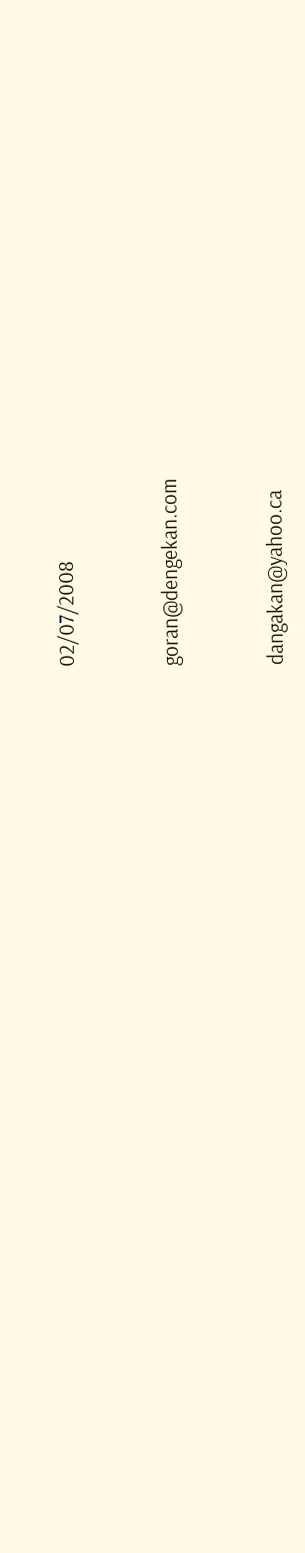02/07/2008



goran@dengekan.com



dangakan@yahoo.ca